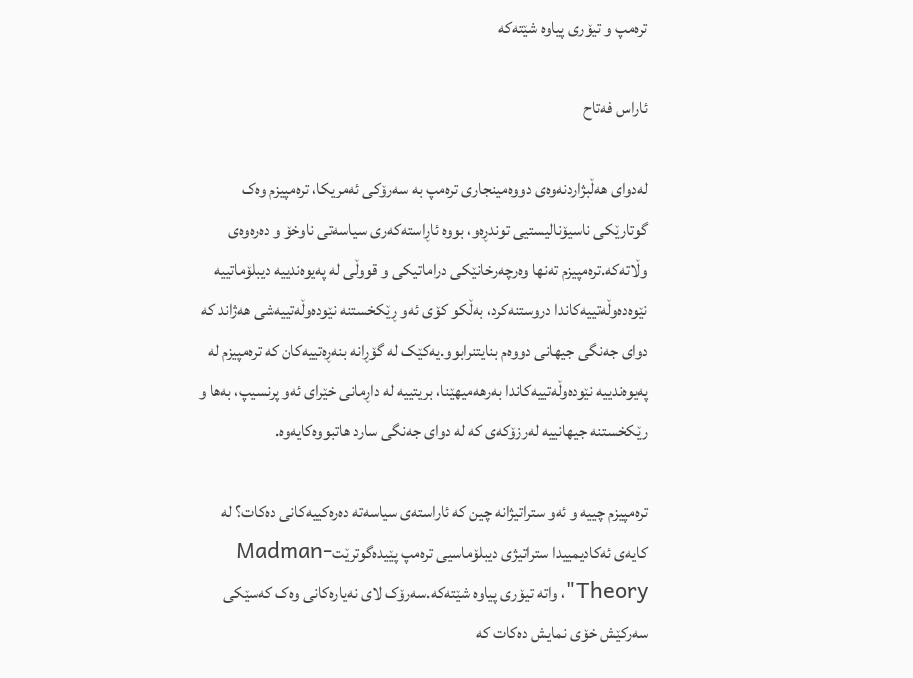ترەمپ و تیۆری پیاوە شێتەکە

ئاراس فه‌تاح

لەدوای ھەڵبژاردنەوەی دووەمینجاری ترەمپ بە سەرۆکی ئەمریکا، ترەمپیزم وەک گوتارێکی ناسیۆنالیستیی توندڕەو، بووە ئاڕاستەکەری سیاسەتی ناوخۆ و دەرەوەی وڵاتەکە.ترەمپیزم تەنھا وەرچەرخانێکی دراماتیکی و قووڵی لە پەیوەندییە دیبلۆماتییە نێوەدەوڵەتییەکاندا دروستنەکرد، بەڵکو کۆی ئەو ڕێکخستنە نێودەوڵەتییەشی ھەژاند کە دوای جەنگی جیھانی دووەم بنایتنرابوو.یەکێک لە گۆڕانە بنەڕەتییەکان کە ترەمپیزم لە پەیوەندییە نێودەوڵەتییەکاندا بەرھەمیھێنا، بریتییە لە داڕمانی خێرای ئەو پرنسیپ، بەھا و رێکخستنە جیھانییە لەرزۆکەی کە لە دوای جەنگی سارد ھاتبووەکایەوە.

ترەمپیزم چییە و ئەو ستراتیژانە چین کە ئاراستەی سیاسەتە دەرەکییەکانی دەکات؟ لە کایەی ئەکادیمییدا ستراتیژی دیبلۆماسیی ترەمپ پێیدەگوترێتMadman-Theory"، واتە تیۆری پیاوە شێتەکە.سەرۆک لای نەیارەکانی وەک کەسێکی سەرکێش خۆی نمایش دەکات کە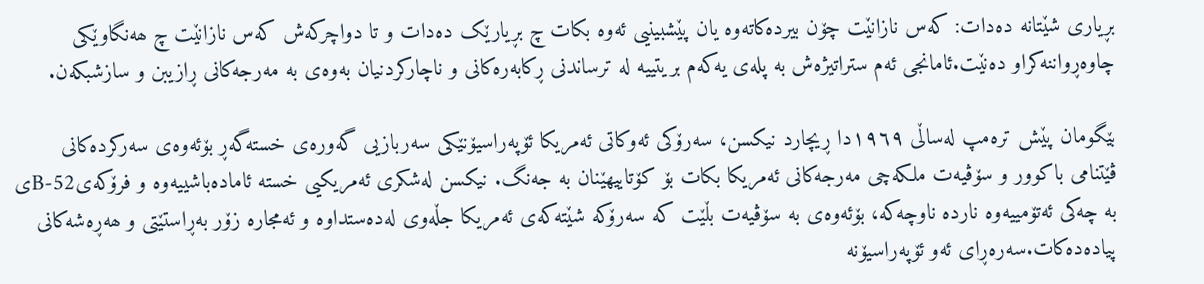بڕیاری شێتانە دەدات: کەس نازانێت چۆن بیردەکاتەوە یان پێشبینیی ئەوە بکات چ بڕیارێک دەدات و تا دواچرکەش کەس نازانێت چ ھەنگاوێکی چاوەڕواننەکراو دەنێت.ئامانجی ئەم ستراتیژەش بە پلەی یەکەم بریتییە لە ترساندنی ڕکابەرەکانی و ناچارکردنیان بەوەی بە مەرجەکانی ڕازیبن و سازشبکەن.

بێگومان پێش ترەمپ لەساڵی ١٩٦٩دا ڕیچارد نیکسن، سەرۆکی ئەوکاتی ئەمریکا ئۆپەراسیۆنێکی سەربازیی گەورەی خستەگەڕ بۆئەوەی سەرکردەکانی ڤێتنامی باکوور و سۆڤیەت ملکەچی مەرجەکانی ئەمریکا بکات بۆ کۆتاییھێنان بە جەنگ. نیکسن لەشکری ئەمریکیی خستە ئامادەباشییەوە و فرۆکەیB-52ی بە چەکی ئەتۆمییەوە ناردە ناوچەکە، بۆئەوەی بە سۆڤیەت بڵێت کە سەرۆکە شێتەکەی ئەمریکا جڵەوی لەدەستداوە و ئەمجارە زۆر بەڕاستێتی و ھەڕەشەکانی پیادەدەکات.سەرەڕای ئەو ئۆپەراسیۆنە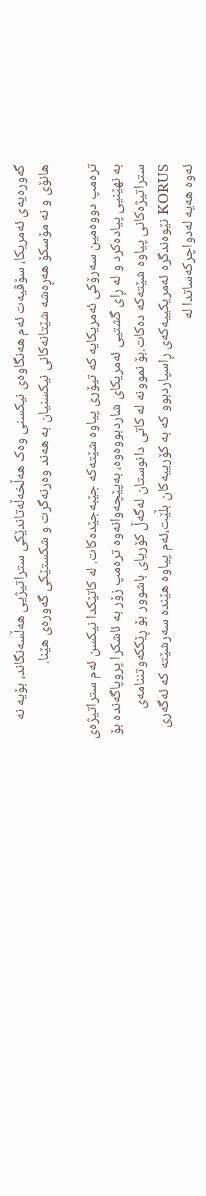گەورەیەی ئەمریکا، سۆڤیەت ئەم ھەنگاوەی نیکسنی وەک ھەڵخەڵەتاندێکی ستراتیژیی ھەڵسەنگاند، بۆیە نە ھانۆی و نە مۆسکۆ ھەڕەشە شێتانەکانی نیکسنیان بە ھەند وەرنەگرت و شکستێکی گەورەی ھێنا.

ترەمپ دووەمین سەرۆکی ئەمریکایە کە تیۆری پیاوە شێتەکە جێبەجێدەکات. لە کاتێکدا نیکسن ئەم ستراتیژەی بە نھێنیی پیادەکرد و لە ڕای گشتیی ئەمریکای شاردبووەوە، بەپێچەوانەوە ترەمپ زۆر بە ئاشکرا پروپاگەندە بۆ ستراتیژەکانی پیاوە شێتەکە دەکات.بۆ نموونە لە کاتی دانوستان لەگەڵ کۆریای باشوور بۆ ڕێککەوتننامەی KORUS نێوەندگرە ئەمریکییەکەی ڕاسپاردبوو کە بە کۆرییەکان بڵێت،ئەم پیاوە ھێندە سەرشێتە کە ئەگەری ئەوە ھەیە لەدواچرکەساتدا لە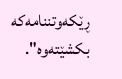ڕێکەوتننامەکە بکشێتەوە".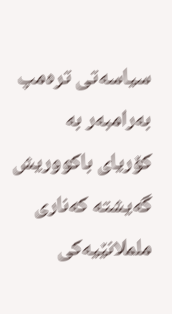سیاسەتی ترەمپ بەرامبەر بە کۆریای باکووریش گەیشتە کەناری ململانێیەکی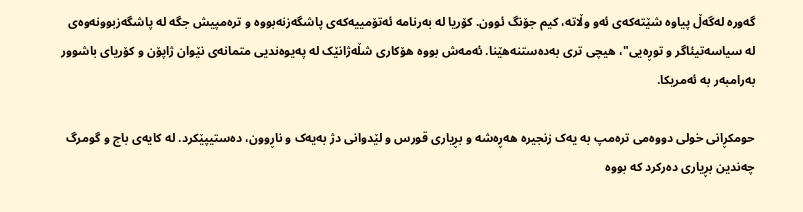گەورە لەگەڵ پیاوە شێتەکەی ئەو وڵاتە، کیم جۆنگ ئوون. کۆریا لە بەرنامە ئەتۆمییەکەی پاشگەزنەبووە و ترەمپیش جگە لە پاشگەزبوونەوەی لە سیاسەتیئاگر و توڕەیی"، ھیچی تری بەدەستنەھێنا. ئەمەش بووە ھۆکاری شڵەژانێک لە پەیوەندیی متمانەی نێوان ژاپۆن و کۆریای باشوور بەرامبەر بە ئەمریکا.

حومکڕانی خولی دووەمی ترەمپ بە یەک زنجیرە ھەڕەشە و بڕیاری قورس و لێدوانی دژ بەیەک و ناڕوون، دەستیپێکرد. لە کایەی باج و گومرگ چەندین بڕیاری دەرکرد کە بووە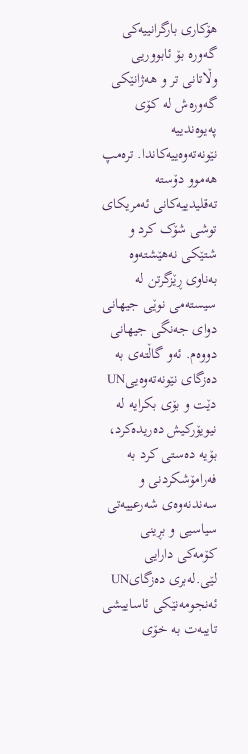ھۆکاری بارگرانییەکی گەورە بۆ ئابووریی وڵاتانی تر و ھەژانێکی گەورەش لە کۆی پەیوەندییە نێونەتەوەییەکاندا. ترەمپ ھەموو دۆستە تەقلیدییەکانی ئەمریکای توشی شۆک کرد و شتێکی نەھێشتەوە بەناوی ڕێزگرتن لە سیستەمی نوێی جیھانی دوای جەنگی جیھانی دووەم. ئەو گاڵتەی بە دەزگای نێونەتەوەییUN دێت و بۆی بکرایە لە نیویۆرکیش دەریدەکرد، بۆیە دەستی کرد بە فەرامۆشکردنی و سەندنەوەی شەرعییەتی سیاسیی و بڕینی کۆمەکی دارایی لێی.لەبری دەزگایUN ئەنجومەنێکی ئاساییشی تایبەت بە خۆی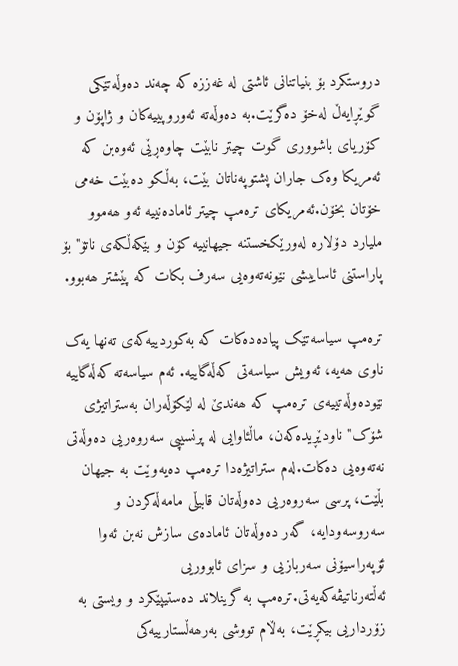دروستکرد بۆ بنیاتنانی ئاشتی لە غەززە کە چەند دەوڵەتێکی گوێڕایەڵ لەخۆ دەگرێت.بە دەوڵەتە ئەوروپییەکان و ژاپۆن و کۆریای باشووری گوت چیتر نابێت چاوەڕێی ئەوەبن کە ئەمریکا وەک جاران پشتوپەناتان بێت، بەڵکو دەبێت خەمی خۆتان بخۆن.ئەمریکای ترەمپ چیتر ئامادەنییە ئەو ھەموو ملیارد دۆلارە لەورێکخستنە جیھانییە کۆن و بێکەڵکەی ناتۆ"بۆ پاراستنی ئاساییشی نێونەتەوەیی سەرف بکات کە پێشتر ھەبوو.

ترەمپ سیاسەتێک پیادەدەکات کە بەکوردییەکەی تەنھا یەک ناوی ھەیە، ئەویش سیاسەتی کەڵەگاییە. ئەم سیاسەتە کەڵەگاییە نێودەوڵەتییەی ترەمپ کە ھەندێ لە لێکۆڵەران بەستراتیژی شۆک"ناودێڕیدەکەن، ماڵئاوایی لە پرنسیپی سەروەریی دەوڵەتی نەتەوەیی دەکات.لەم ستراتیژەدا ترەمپ دەیەوێت بە جیھان بڵێت، پرسی سەروەریی دەوڵەتان قابیڵی مامەڵەکردن و سەروسەودایە، گەر دەوڵەتان ئامادەی سازش نەبن ئەوا ئۆپەراسیۆنی سەربازیی و سزای ئابووریی ئەڵتەرناتیڤەکەیەتی.ترەمپ بە گرینلاند دەستیپێکرد و ویستی بە زۆرداریی بیکڕێت، بەڵام تووشی بەرھەڵستارییەکی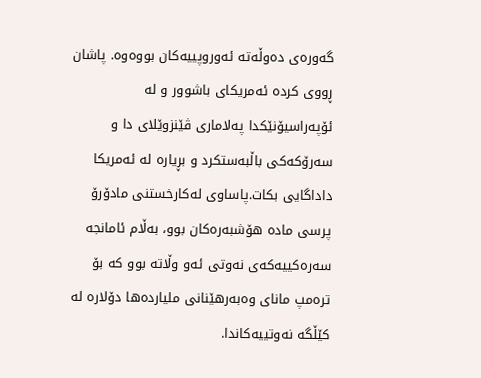گەورەی دەوڵەتە ئەوروپییەکان بووەوە. پاشان ڕووی کردە ئەمریکای باشوور و لە ئۆپەراسیۆنێکدا پەلاماری ڤێنزوێلای دا و سەرۆکەکی باڵبەستکرد و بڕیارە لە ئەمریکا داداگایی بکات.پاساوی لەکارخستنی مادۆرۆ پرسی مادە ھۆشبەرەکان بوو، بەڵام ئامانجە سەرەکییەکەی نەوتی ئەو وڵاتە بوو کە بۆ ترەمپ مانای وەبەرھێنانی ملیاردەھا دۆلارە لە کێڵگە نەوتییەکاندا.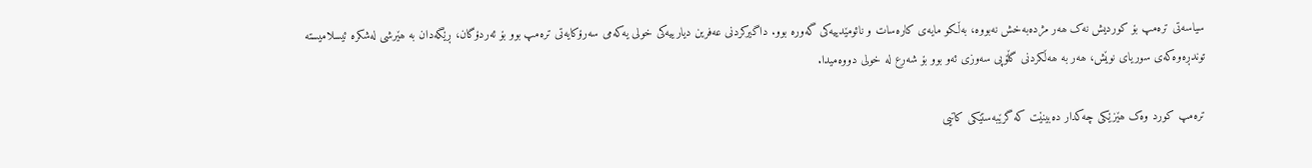سیاسەتی ترەمپ بۆ کوردیش نەک ھەر مژدەبەخش نەبووە، بەڵکو مایەی کارەسات و نائومێدییەکی گەورە بوو. داگیرکردنی عەفرین دیارییەکی خولی یەکەمی سەرۆکایەتی ترەمپ بوو بۆ ئەردۆگان، ڕێگەدان بە ھێرشی لەشکرە ئیسلامیستە توندڕەوەکەی سوریای نوێش، ھەر بە ھەڵکردنی گڵۆپی سەوزی ئەو بوو بۆ شەرع لە خولی دووەمیدا.

ترەمپ کورد وەک ھێزێکی چەکدار دەبینێت کە گرێبەستێکی کاتیی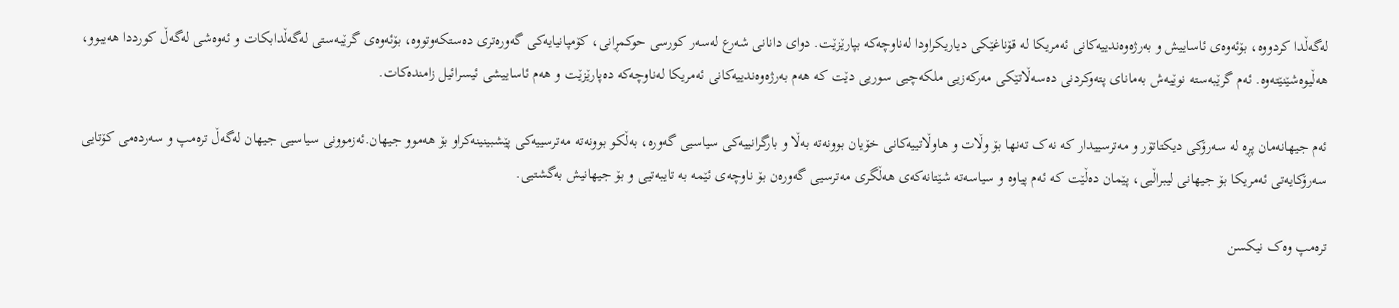لەگەڵدا کردووە، بۆئەوەی ئاساییش و بەرژەوەندییەکانی ئەمریکا لە قۆناغێکی دیاریکراودا لەناوچەکە بپارێزێت. دوای دانانی شەرع لەسەر کورسی حوکمڕانی، کۆمپانیایەکی گەورەتری دەستکەوتووە، بۆئەوەی گرێبەستی لەگەڵدابکات و ئەوەشی لەگەڵ کورددا ھەیبوو، ھەڵیوەشێنێتەوە. ئەم گرێبەستە نوێیەش بەمانای پتەوکردنی دەسەڵاتێکی مەرکەزیی ملکەچیی سوریی دێت کە ھەم بەرژەوەندییەکانی ئەمریکا لەناوچەکە دەپارێزێت و ھەم ئاساییشی ئیسرائیل زامندەکات.

ئەم جیھانەمان پڕە لە سەرۆکی دیکتاتۆر و مەترسییدار کە نەک تەنھا بۆ وڵات و ھاوڵاتییەکانی خۆیان بوونەتە بەڵا و بارگرانییەکی سیاسیی گەورە، بەڵکو بوونەتە مەترسییەکی پێشبینینەکراو بۆ ھەموو جیھان.ئەزموونی سیاسیی جیھان لەگەڵ ترەمپ و سەردەمی کۆتایی سەرۆکایەتی ئەمریکا بۆ جیھانی لیبراڵیی، پێمان دەڵێت کە ئەم پیاوە و سیاسەتە شێتانەکەی ھەڵگری مەترسیی گەورەن بۆ ناوچەی ئێمە بە تایبەتیی و بۆ جیھانیش بەگشتیی.

ترەمپ وەک نیکسن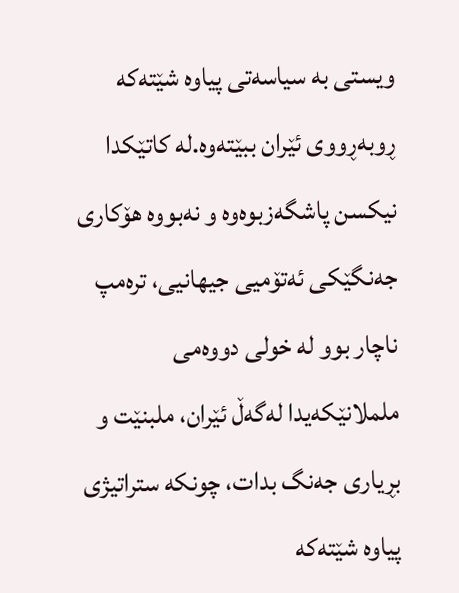ویستی بە سیاسەتی پیاوە شێتەکە ڕوبەڕووی ئێران ببێتەوە.لە کاتێکدا نیکسن پاشگەزبوەوە و نەبووە ھۆکاری جەنگێکی ئەتۆمیی جیھانیی، ترەمپ ناچار بوو لە خولی دووەمی ململانێکەیدا لەگەڵ ئێران، ملبنێت و بڕیاری جەنگ بدات، چونکە ستراتیژی پیاوە شێتەکە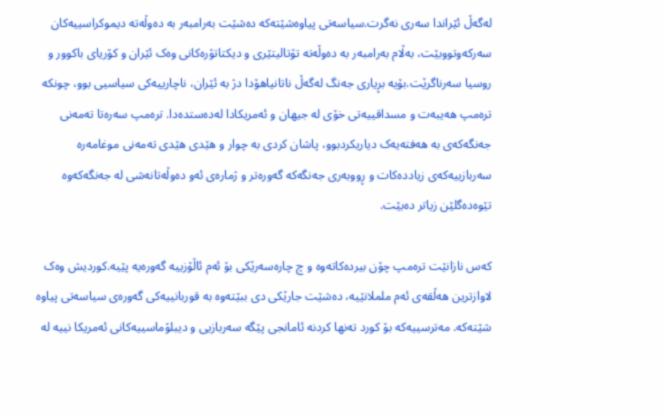لەگەڵ ئێراندا سەری نەگرت.سیاسەتی پیاوەشێتەکە دەشێت بەرامبەر بە دەوڵەتە دیموکراسییەکان سەرکەوتووبێت، بەڵام بەرامبەر بە دەوڵەتە تۆتالیتێری و دیکتاتۆرەکانی وەک ئێران و کۆریای باکوور و روسیا سەرناگرێت.بۆیە بڕیاری جەنگ لەگەڵ ناتانیاھۆدا دژ بە ئێران، ناچارییەکی سیاسیی بوو، چونکە ترەمپ ھەیبەت و مسداقییەتی خۆی لە جیھان و ئەمریکادا لەدەستدەدا. ترەمپ سەرەتا تەمەنی جەنگەکەی بە ھەفتەیەک دیاریکردبوو، پاشان کردی بە چوار و ھێدی ھێدی تەمەنی موغامەرە سەربازییەکەی زیاددەکات و ڕووبەری جەنگەکە گەورەتر و ژمارەی ئەو دەوڵەتانەشی لە جەنگەکەوە تێوەدەگلێن زیاتر دەبێت.

کەس نازانێت ترەمپ چۆن بیردەکاتەوە و چ چارەسەرێکی بۆ ئەم ئاڵۆزییە گەورەیە پێیە.کوردیش وەک لاوازترین ھەڵقەی ئەم ململانێیە، دەشێت جارێکی دی ببێتەوە بە قوربانییەکی گەورەی سیاسەتی پیاوە شێتەکە. مەترسییەکە بۆ کورد تەنھا کردنە ئامانجی پێگە سەربازیی و دیبلۆماسییەکانی ئەمریکا نییە لە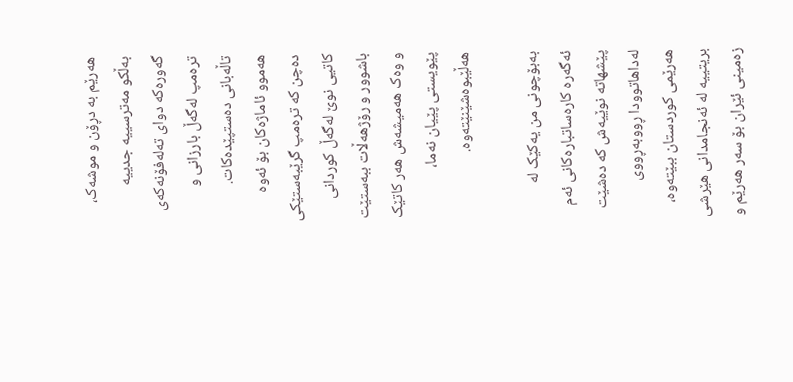ھەرێم بە دڕۆن و موشەک، بەڵکو مەترسییە جدییە گەورەکە دوای تەلەفۆنەکەی ترەمپ لەگەڵ بارزانی و تاڵەبانی دەستپێدەکات. ھەموو ئاماژەکان بۆ ئەوە دەچن کە ترەمپ گرێبەستێکی کاتیی نوێ لەگەڵ کوردانی باشوور و رۆژھەڵات ببەستێت و وەک ھەمیشەش ھەر کاتێک پێویستی پێیان نەما، ھەڵێبوەشێنێتەوە.

بەبۆچونی من یەکێک لە ئەگەرە کارەساتبارەکانی ئەم پێشھاتە نوێیەش کە دەشێت لەداھاتوودا ڕووبەڕووی ھەرێمی کوردستان ببێتەوە، بریتییە لە ئەنجامدانی ھێرشی زەمینی ئێران بۆ سەر ھەرێم و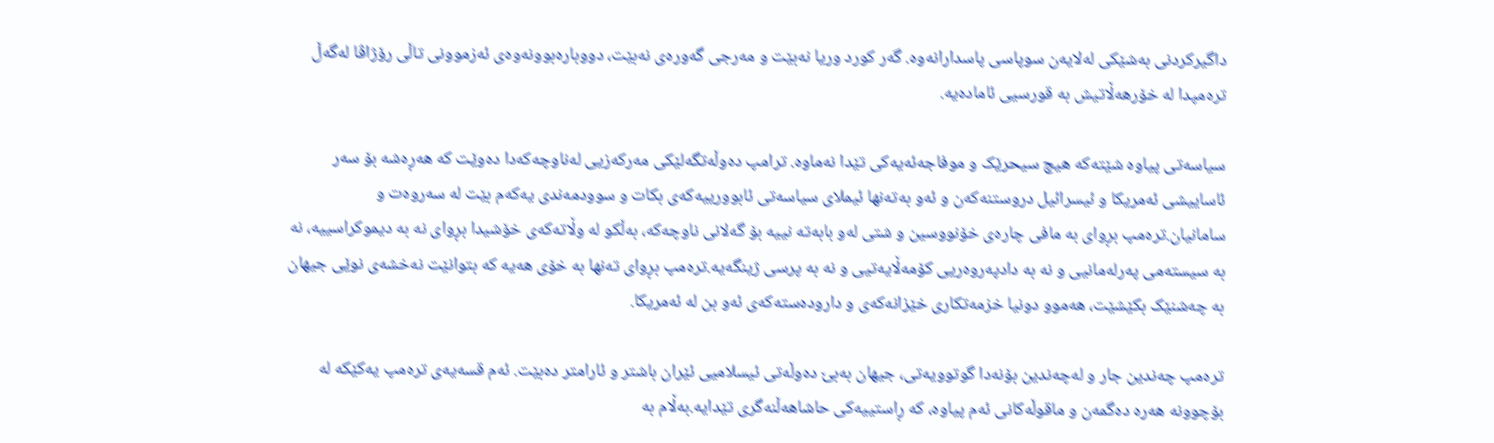داگیرکردنی بەشێکی لەلایەن سوپاسی پاسدارانەوە. گەر کورد وریا نەبێت و مەرجی گەورەی نەبێت، دووبارەبوونەوەی ئەزموونی تاڵی رۆژاڤا لەگەڵ ترەمپدا لە خۆرھەڵاتیش بە قورسیی ئامادەیە.

سیاسەتی پیاوە شێتەکە ھیچ سیحرێک و موفاجەئەیەکی تێدا نەماوە. ترامپ دەوڵەتگەلێکی مەرکەزیی لەناوچەکەدا دەوێت کە ھەڕەشە بۆ سەر ئاساییشی ئەمریکا و ئیسرائیل دروستنەکەن و ئەو بەتەنھا ئیملای سیاسەتی ئابوورییەکەی بکات و سوودمەندی یەکەم بێت لە سەروەت و سامانیان.ترەمپ بڕوای بە مافی چارەی خۆنووسین و شتی لەو بابەتە نییە بۆ گەلانی ناوچەکە، بەڵکو لە وڵاتەکەی خۆشیدا بڕوای نە بە دیموکراسییە، نە بە سیستەمی پەرلەمانیی و نە بە دادپەروەریی کۆمەڵایەتیی و نە بە پرسی ژینگەیە.ترەمپ بڕوای تەنھا بە خۆی ھەیە کە بتوانێت نەخشەی نوێی جیھان بە چەشنێک بکێشێت، ھەموو دونیا خزمەتکاری خێزانەکەی و دارودەستەکەی ئەو بن لە ئەمریکا.

ترەمپ چەندین جار و لەچەندین بۆنەدا گوتوویەتی، جیھان بەبێ دەوڵەتی ئیسلامیی ئێران باشتر و ئارامتر دەبێت. ئەم قسەیەی ترەمپ یەکێکە لە بۆچوونە ھەرە دەگمەن و ماقوڵەکانی ئەم پیاوە، کە ڕاستییەکی حاشاھەڵنەگری تێدایە.بەڵام بە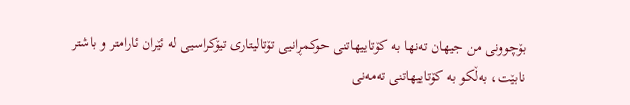بۆچوونی من جیھان تەنھا بە کۆتاییھاتنی حوکمڕانیی تۆتالیتاری تیۆکراسیی لە ئێران ئارامتر و باشتر نابێت، بەڵکو بە کۆتاییھاتنی تەمەنی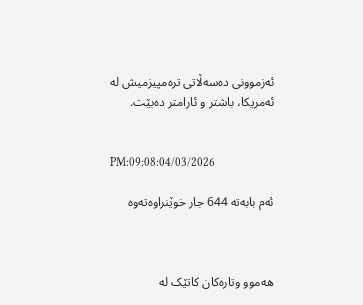ئەزموونی دەسەڵاتی ترەمپیزمیش لە ئەمریکا، باشتر و ئارامتر دەبێت.


PM:09:08:04/03/2026

ئه‌م بابه‌ته 644 جار خوێنراوه‌ته‌وه‌‌



هەموو وتارەکان کاتێک لە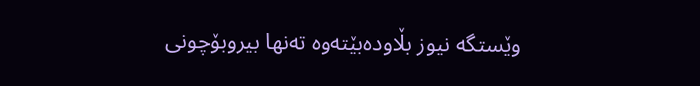وێستگە نیوز بڵاودەبێتەوە تەنها بیروبۆچونی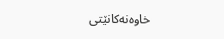خاوەنەکانێتی